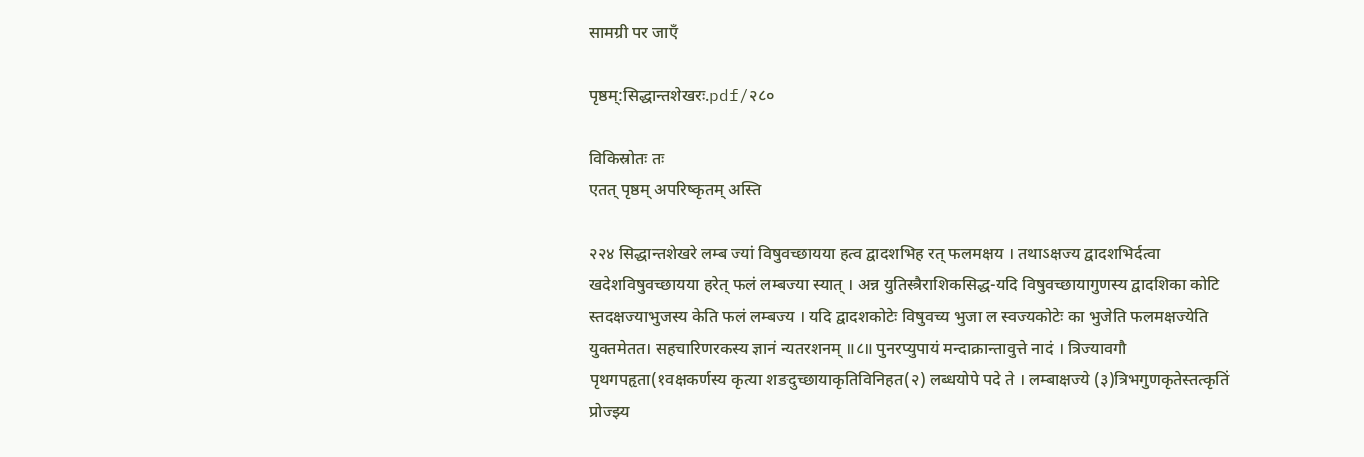सामग्री पर जाएँ

पृष्ठम्:सिद्धान्तशेखरः.pdf/२८०

विकिस्रोतः तः
एतत् पृष्ठम् अपरिष्कृतम् अस्ति

२२४ सिद्धान्तशेखरे लम्ब ज्यां विषुवच्छायया हत्व द्वादशभिह रत् फलमक्षय । तथाऽक्षज्य द्वादशभिर्दत्वा खदेशविषुवच्छायया हरेत् फलं लम्बज्या स्यात् । अन्न युतिस्त्रैराशिकसिद्ध-यदि विषुवच्छायागुणस्य द्वादशिका कोटि स्तदक्षज्याभुजस्य केति फलं लम्बज्य । यदि द्वादशकोटेः विषुवच्य भुजा ल स्वज्यकोटेः का भुजेति फलमक्षज्येति युक्तमेतत। सहचारिणरकस्य ज्ञानं न्यतरशनम् ॥८॥ पुनरप्युपायं मन्दाक्रान्तावुत्ते नादं । त्रिज्यावगौ पृथगपहृता(१वक्षकर्णस्य कृत्या शङदुच्छायाकृतिविनिहत(२) लब्धयोपे पदे ते । लम्बाक्षज्ये (३)त्रिभगुणकृतेस्तत्कृतिं प्रोज्झ्य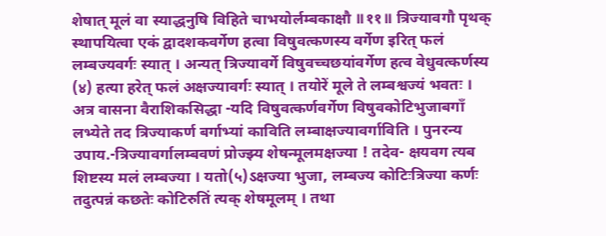शेषात् मूलं वा स्याद्धनुषि विहिते चाभयोर्लम्बकाक्षौ ॥११॥ त्रिज्यावगौ पृथक् स्थापयित्वा एकं द्वादशकवर्गेण हत्वा विषुवत्कणस्य वर्गेण इरित् फलं लम्बज्यवर्गः स्यात् । अन्यत् त्रिज्यावर्गे विषुवच्चछयांवर्गेण हत्व वेधुवत्कर्णस्य (४) हत्या हरेत् फलं अक्षज्यावर्गः स्यात् । तयोरें मूले ते लम्बश्वज्यं भवतः । अत्र वासना वैराशिकसिद्धा -यदि विषुवत्कर्णवर्गेण विषुवकोटिभुजाबगाँ लभ्येते तद त्रिज्याकर्ण बर्गाभ्यां काविति लम्बाक्षज्यावर्गाविति । पुनरन्य उपाय.-त्रिज्यावर्गालम्बवणं प्रोज्झ्य शेषन्मूलमक्षज्या ! तदेव- क्षयवग त्यब शिष्टस्य मलं लम्बज्या । यतो(५)ऽक्षज्या भुजा, लम्बज्य कोटिःत्रिज्या कर्णः तदुत्पन्नं कछतेः कोटिरुतिं त्यक् शेषमूलम् । तथा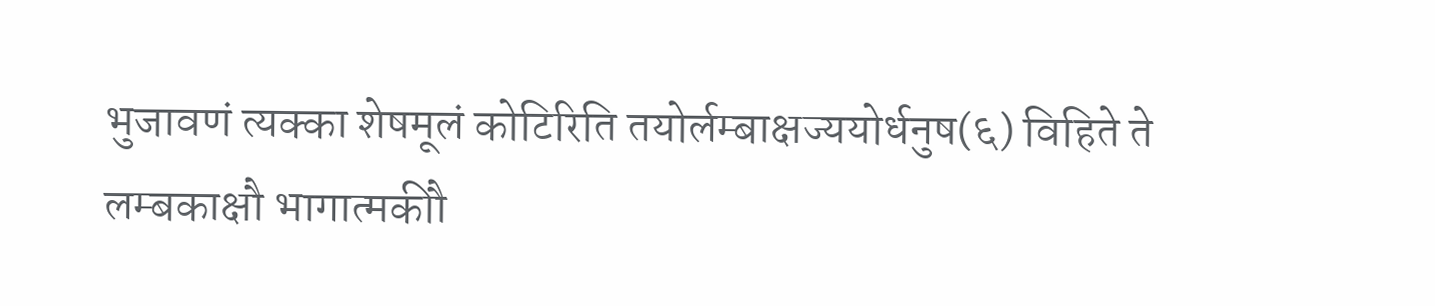भुजावणं त्यक्का शेषमूलं कोटिरिति तयोर्लम्बाक्षज्ययोर्धनुष(६) विहिते ते लम्बकाक्षौ भागात्मकीौ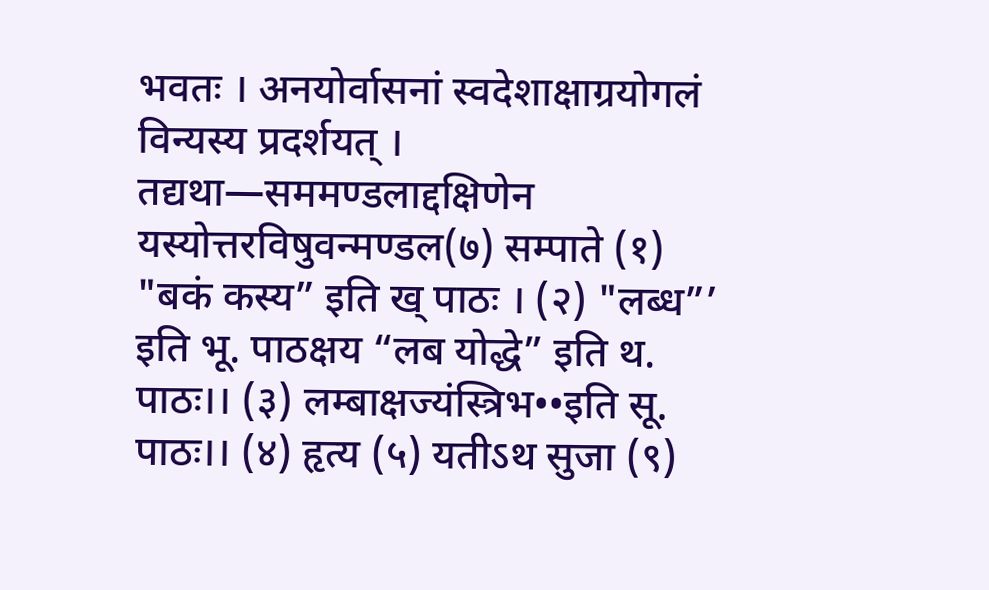भवतः । अनयोर्वासनां स्वदेशाक्षाग्रयोगलं विन्यस्य प्रदर्शयत् । तद्यथा—सममण्डलाद्दक्षिणेन यस्योत्तरविषुवन्मण्डल(७) सम्पाते (१) "बकं कस्य” इति ख् पाठः । (२) "लब्ध”’ इति भू. पाठक्षय “लब योद्धे” इति थ. पाठः।। (३) लम्बाक्षज्यंस्त्रिभ••इति सू. पाठः।। (४) हृत्य (५) यतीऽथ सुजा (९)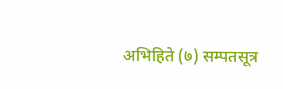अभिहिते (७) सम्पतसूत्र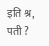इति श्र, पती ?